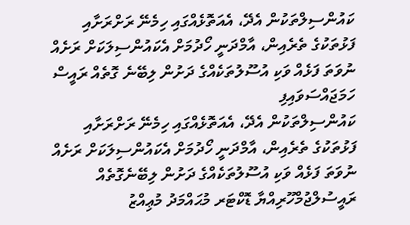ކައުންސިލްތަކުން އެދޭ، އެއަތޮޅެއްގައި ހިމެނޭ ރަށްރަށާއި ފަޅުތަކުގެ ތެރެއިން، އާމްދަނީ ހޯދުމަށް އެކައުންސިލަކަށް ރަށެއް ނުވަތަ ފަޅެއް ވަކި އުސޫލުތަކެއްގެ ދަށުން ލިބޭނެ ގޮތެއް ރައީސް ހަމަޖައްސަވައިފި
ކައުންސިލްތަކުން އެދޭ، އެއަތޮޅެއްގައި ހިމެނޭ ރަށްރަށާއި ފަޅުތަކުގެ ތެރެއިން، އާމްދަނީ ހޯދުމަށް އެކައުންސިލަކަށް ރަށެއް ނުވަތަ ފަޅެއް ވަކި އުސޫލުތަކެއްގެ ދަށުން ލިބޭނެގޮތެއް ރައީސުލްޖުމްހޫރިއްޔާ ޑޮކްޓަރ މުޙައްމަދު މުޢިއްޒު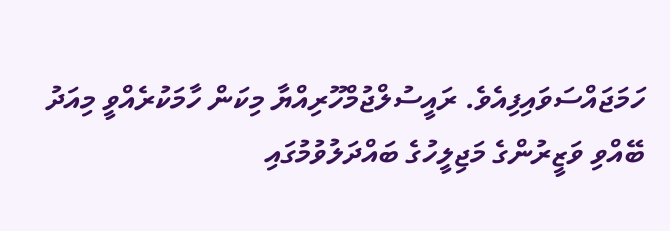ހަމަޖައްސަވައިފިއެވެ. ރައީސުލްޖުމްހޫރިއްޔާ މިކަން ހާމަކުރެއްވީ މިއަދު ބޭއްވި ވަޒީރުންގެ މަޖިލީހުގެ ބައްދަލުވުމުގައި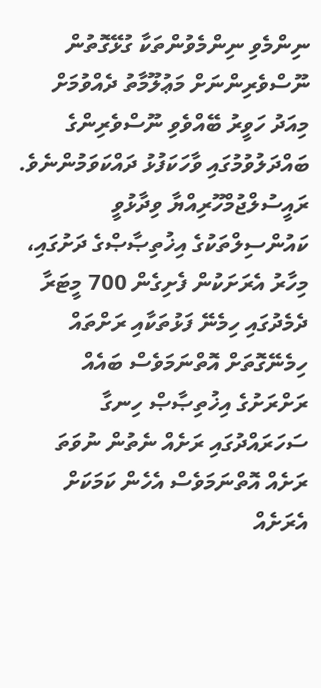ނިންމެވި ނިންމެވުންތަކާ ގުޅޭގޮތުން ނޫސްވެރިންނަށް މަޢުލޫމާތު ދެއްވުމަށް މިއަދު ހަވީރު ބޭއްވެވި ނޫސްވެރިންގެ ބައްދަލުވުމުގައި ވާހަކަފުޅު ދައްކަވަމުންނެވެ.
ރައީސުލްޖުމްހޫރިއްޔާ ވިދާޅުވީ ކައުންސިލްތަކުގެ އިޚުތިޞާޞްގެ ދަށުގައި، މިހާރު އެރަށަކުން ފެށިގެން 700 މީޓަރާ ދެމެދުގައި ހިމެނޭ ފަޅުތަކާއި ރަށްތައް ހިމެނޭގޮތަށް އޮތްނަމަވެސް ބައެއް ރަށްރަށުގެ އިޚުތިޞާޞް ހިނގާ ސަހަރައްދުގައި ރަށެއް ނެތުން ނުވަތަ ރަށެއް އޮތްނަމަވެސް އެހެން ކަމަކަށް އެރަށެއް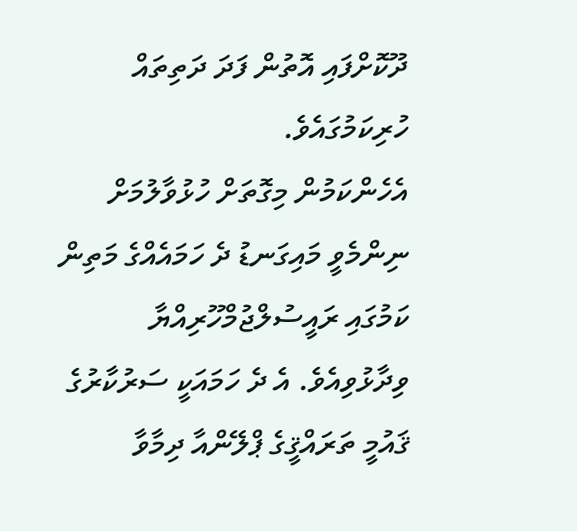ދޫކޮށްފައި އޮތުން ފަދަ ދަތިތައް ހުރިކަމުގައެވެ.
އެހެންކަމުން މިގޮތަށް ހުޅުވާލުމަށް ނިންމެވީ މައިގަނޑު ދެ ހަމައެއްގެ މަތިން ކަމުގައި ރައީސުލްޖުމްހޫރިއްޔާ ވިދާޅުވިއެވެ. އެ ދެ ހަމައަކީ ސަރުކާރުގެ ޤައުމީ ތަރައްޤީގެ ޕްލޭންއާ ދިމާވާ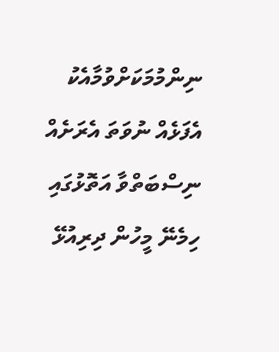ނިންމުމަކަށްވުމާއެކު އެފަޅެއް ނުވަތަ އެރަށެއް ނިސްބަތްވާ އަތޮޅުގައި ހިމެނޭ މީހުން ދިރިއުޅޭ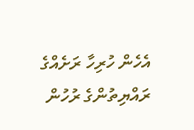އެހެން ހުރިހާ ރަށެއްގެ ރައްޔިތުންގެ ރުހުން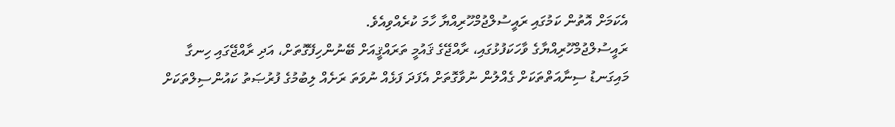އެކަމަށް އޮތުން ކަމުގައި ރައީސުލްޖުމްހޫރިއްޔާ ހާމަ ކުރެއްވިއެވެ.
ރައީސުލްޖުމްހޫރިއްޔާގެ ވާހަކަފުޅުގައި، ރާއްޖޭގެ ޤައުމީ ތަރައްޤީއަށް ބޭނުންހިފޭގޮތަށް، އަދި ރާއްޖޭގައި ހިނގާ މައިގަނޑު ސިނާއަތްތަކަށް ގެއްލުން ނުވާގޮތަށް އެފަދަ ފަޅެއް ނުވަތަ ރަށެއް ލިބުމުގެ ފުރުޞަތު ކައުންސިލްތަކަށް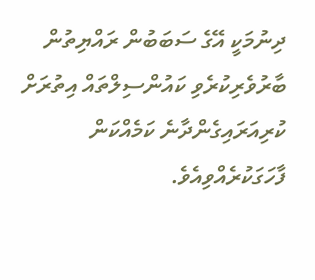ދިނުމަކީ އޭގެ ސަބަބުން ރައްޔިތުން ބާރުވެރިކުރެވި ކައުންސިލްތައް އިތުރަށް ކުރިއަރައިގެންދާނެ ކަމެއްކަން ފާހަގަކުރެއްވިއެވެ.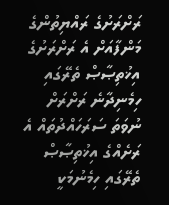ރަށްރަށުގެ ރައްޔިތުންގެ މަންފާއަށް އެ ރަށްރަށުގެ އިޚުތިޞާޞް ތެރޭގައި ހިމެނިދާނެ ރަށްރަށް ނުވަތަ ސަރަހައްދުތައް އެ ރަށެއްގެ އިޚުތިޞާޞް ތެރޭގައި ހިމެނުމަކީ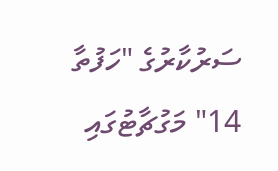ސަރުކާރުގެ "ހަފުތާ 14" މަގުޗާޓުގައި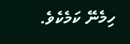ހިމެނޭ ކަމެކެވެ.